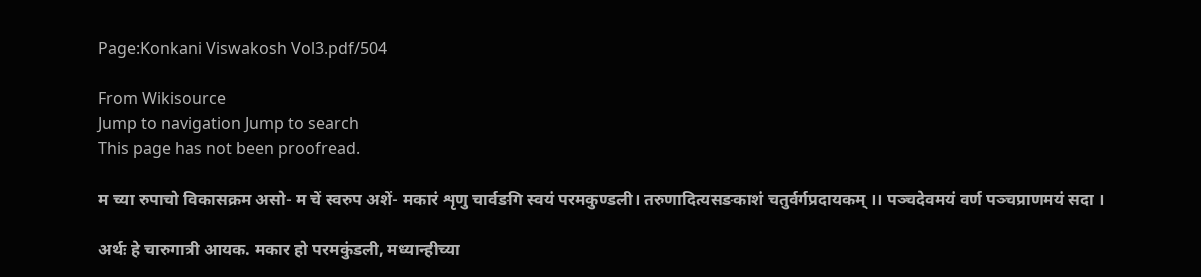Page:Konkani Viswakosh Vol3.pdf/504

From Wikisource
Jump to navigation Jump to search
This page has not been proofread.

म च्या रुपाचो विकासक्रम असो- म चें स्वरुप अशें- मकारं शृणु चार्वङगि स्वयं परमकुण्डली। तरुणादित्यसङकाशं चतुर्वर्गप्रदायकम् ।। पञ्चदेवमयं वर्ण पञ्चप्राणमयं सदा ।

अर्थः हे चारुगात्री आयक. मकार हो परमकुंडली, मध्यान्हीच्या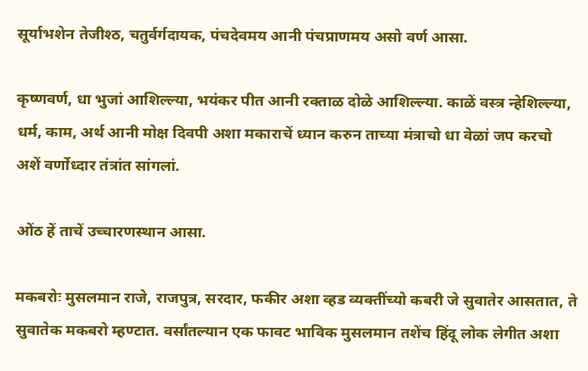सूर्याभशेन तेजीश्ठ, चतुर्वर्गदायक, पंचदेवमय आनी पंचप्राणमय असो वर्ण आसा.

कृष्णवर्ण, धा भुजां आशिल्ल्या, भयंकर पीत आनी रक्ताळ दोळे आशिल्ल्या. काळें वस्त्र न्हेशिल्ल्या, धर्म, काम, अर्थ आनी मोक्ष दिवपी अशा मकाराचें ध्यान करुन ताच्या मंत्राचो धा वेळां जप करचो अशें वर्णोध्दार तंत्रांत सांगलां.

ओंठ हें ताचें उच्चारणस्थान आसा.

मकबरोः मुसलमान राजे, राजपुत्र, सरदार, फकीर अशा व्हड व्यक्तींच्यो कबरी जे सुवातेर आसतात, ते सुवातेक मकबरो म्हण्टात. वर्सांतल्यान एक फावट भाविक मुसलमान तशेंच हिंदू लोक लेगीत अशा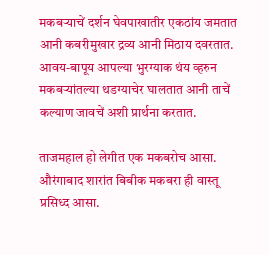मकबऱ्याचें दर्शन घेवपाखातीर एकठांय जमतात आनी कबरीमुखार द्रव्य आनी मिठाय दवरतात. आवय-बापूय आपल्या भुरग्याक थंय व्हरुन मकबऱ्यांतल्या थडग्याचेर घालतात आनी ताचें कल्याण जावचें अशी प्रार्थना करतात.

ताजमहाल हो लेगीत एक मकबरोच आसा. औरंगाबाद शारांत बिबीक मकबरा ही वास्तू प्रसिध्द आसा.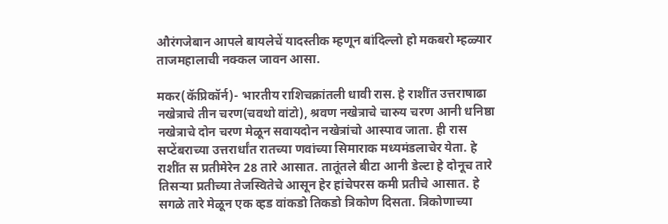औरंगजेबान आपले बायलेचें यादस्तीक म्हणून बांदिल्लो हो मकबरो म्हळ्यार ताजमहालाची नक्कल जावन आसा.

मकर(कॅप्रिकॉर्न)- भारतीय राशिचक्रांतली धावी रास. हे राशींत उत्तराषाढा नखेत्राचे तीन चरण(चवथो वांटो), श्रवण नखेत्राचे चारुय चरण आनी धनिष्ठा नखेत्राचे दोन चरण मेळून सवायदोन नखेत्रांचो आस्पाव जाता. ही रास सप्टेंबराच्या उत्तरार्धांत रातच्या णवांच्या सिमाराक मध्यमंडलाचेर येता. हे राशींत स प्रतीमेरेन 28 तारे आसात. तातूंतले बीटा आनी डेल्टा हे दोनूच तारे तिसऱ्या प्रतीच्या तेजस्वितेचे आसून हेर हांचेपरस कमी प्रतीचे आसात. हे सगळे तारे मेळून एक व्हड वांकडो तिकडो त्रिकोण दिसता. त्रिकोणाच्या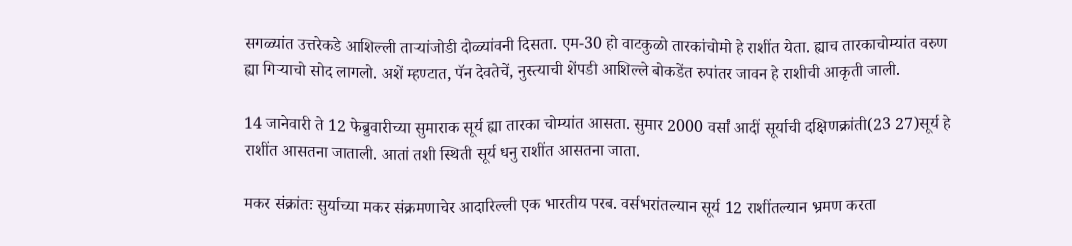सगळ्यांत उत्तरेकडे आशिल्ली ताऱ्यांजोडी दोळ्यांवनी दिसता. एम-30 हो वाटकुळो तारकांचोमो हे राशींत येता. ह्याच तारकाचोम्यांत वरुण ह्या गिऱ्याचो सोद लागलो. अशें म्हण्टात, पॅन देवतेचें, नुस्त्याची शेंपडी आशिल्ले बोकडेंत रुपांतर जावन हे राशीची आकृती जाली.

14 जानेवारी ते 12 फेब्रुवारीच्या सुमाराक सूर्य ह्या तारका चोम्यांत आसता. सुमार 2000 वर्सां आदीं सूर्याची दक्षिणक्रांती(23 27)सूर्य हे राशींत आसतना जाताली. आतां तशी स्थिती सूर्य धनु राशींत आसतना जाता.

मकर संक्रांतः सुर्याच्या मकर संक्रमणाचेर आदारिल्ली एक भारतीय परब. वर्सभरांतल्यान सूर्य 12 राशींतल्यान भ्रमण करता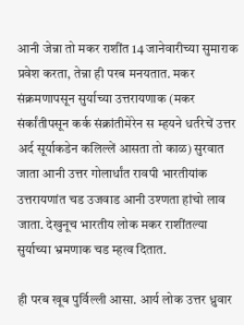आनी जेन्ना तो मकर राशींत 14 जानेवारीच्या सुमाराक प्रवेश करता, तेन्ना ही परब मनयतात. मकर संक्रमणापसून सुर्याच्या उत्तरायणाक (मकर संर्कांतीपसून कर्क संक्रांतीमेरेन स म्हयने धर्तरेचें उत्तर अर्द सूर्याकडेन कलिल्लें आसता तो काळ) सुरवात जाता आनी उत्तर गोलार्धांत रावपी भारतीयांक उत्तरायणांत चड उजवाड आनी उश्णता हांचो लाव जाता. देखुनूच भारतीय लोक मकर राशींतल्या सुर्याच्या भ्रमणाक चड म्हत्व दितात.

ही परब खूब पुर्विल्ली आसा. आर्य लोक उत्तर ध्रुवार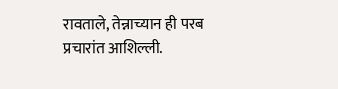रावताले, तेन्नाच्यान ही परब प्रचारांत आशिल्ली.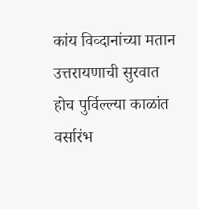कांय विव्दानांच्या मतान उत्तरायणाची सुरवात होच पुर्विल्ल्या काळांत वर्सारंभ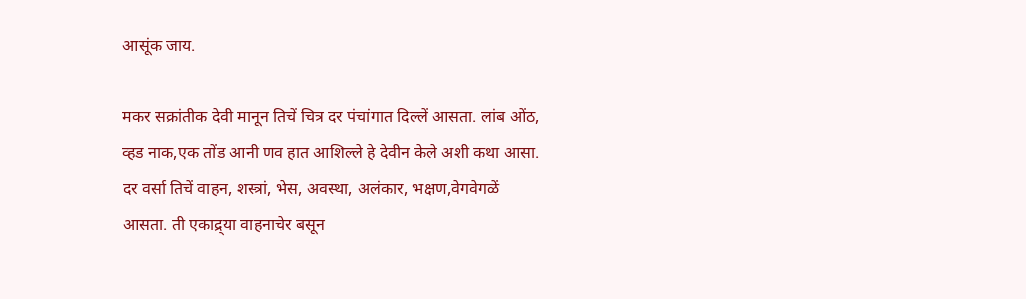आसूंक जाय.

मकर सक्रांतीक देवी मानून तिचें चित्र दर पंचांगात दिल्लें आसता. लांब ओंठ, व्हड नाक,एक तोंड आनी णव हात आशिल्ले हे देवीन केले अशी कथा आसा. दर वर्सा तिचें वाहन, शस्त्रां, भेस, अवस्था, अलंकार, भक्षण,वेगवेगळें आसता. ती एकाद्र्या वाहनाचेर बसून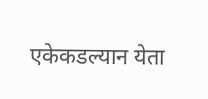एकेकडल्यान येता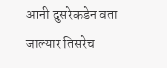आनी दुसरेकडेन वता जाल्यार तिसरेच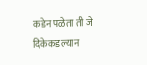कडेन पळेता ती जे दिकेकडल्यान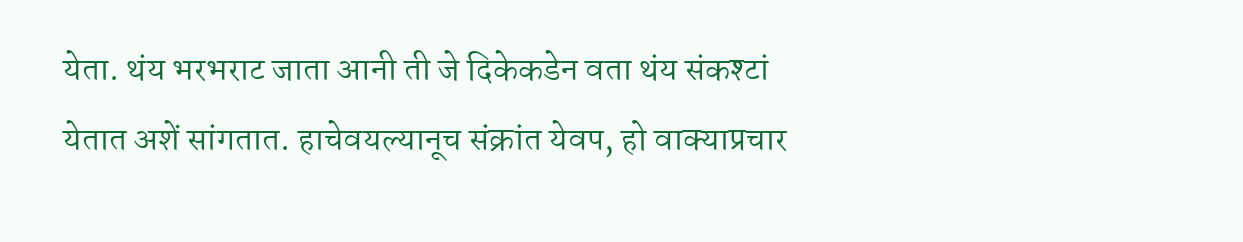येता. थंय भरभराट जाता आनी ती जे दिकेकडेन वता थंय संकश्टां येतात अशें सांगतात. हाचेवयल्यानूच संक्रांत येवप, हो वाक्याप्रचार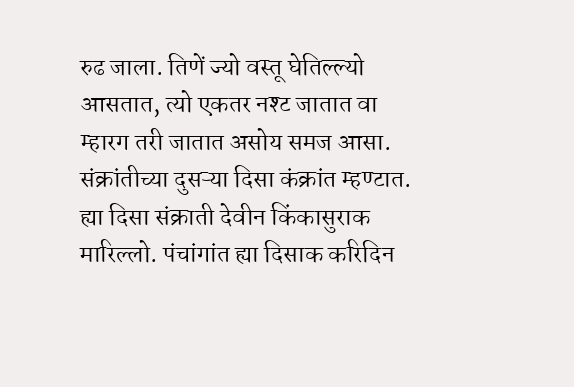रुढ जाला. तिणें ज्यो वस्तू घेतिल्ल्यो आसतात, त्यो एकतर नश्ट जातात वा म्हारग तरी जातात असोय समज आसा. संक्रांतीच्या दुसऱ्या दिसा कंक्रांत म्हण्टात. ह्या दिसा संक्राती देवीन किंकासुराक मारिल्लो. पंचांगांत ह्या दिसाक करिदिन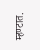म्हण्टात.